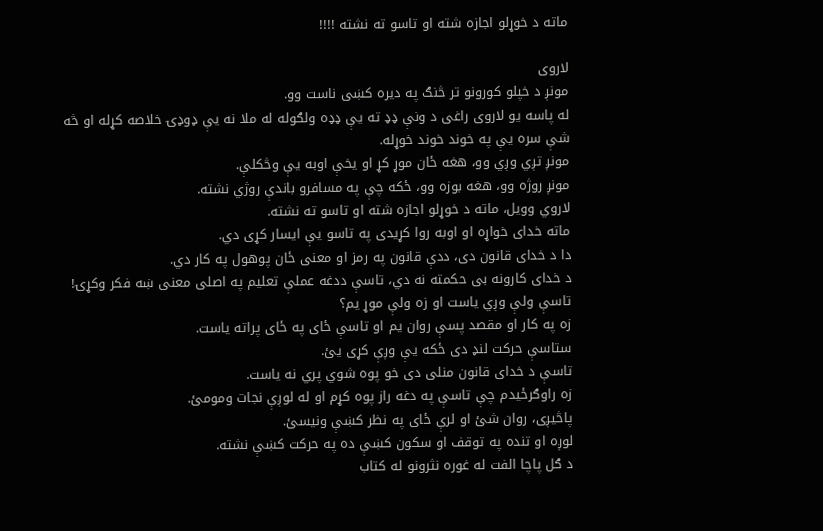ماته د خوړلو اجازه شته او تاسو ته نشته !!!!

لاروی
مونږ د خپلو کورونو تر څنګ په دیره کښی ناست وو.
له پاسه یو لاروی راغی د ونې ډډ ته یې ډډه ولګوله له ملا نه یې ډوډۍ خلاصه کړله او څه شې سره یې په خوند خوند خوړله.
مونږ تږي وږي وو، هغه ځان موړ کړ او یخې اوبه یې وڅکلې.
مونږ روژه وو، هغه بوزه وو، ځکه چې په مسافرو باندې روژي نشته.
لاروي وویل، ماته د خوړلو اجازه شته او تاسو ته نشته.
ماته خدای خواړه او اوبه روا کړیدی په تاسو یې ایسار کړی دي.
دا د خدای قانون دی، ددې قانون په رمز او معنی ځان پوهول په کار دي.
د خدای کارونه بی حکمته نه دي، تاسې ددغه عملې تعلیم په اصلی معنی ښه فکر وکړۍ!
تاسې ولې وږي یاست او زه ولې موړ یم؟
زه په کار او مقصد پسې روان یم او تاسې ځای په ځای پراته یاست.
ستاسې حرکت لنډ دی ځکه یې وږې کړی یئ.
تاسې د خدای قانون منلی دی خو پوه شوي پري نه یاست.
زه راوګرځیدم چې تاسې په دغه راز پوه کړم او له لوږې نجات ومومئ.
پاڅیږی، روان شئ او لرې ځای په نظر کښې ونیسئ.
لوږه او تنده په توقف او سکون کښې ده په حرکت کښې نشته.
د ګل پاچا الفت له غوره نثرونو له کتاب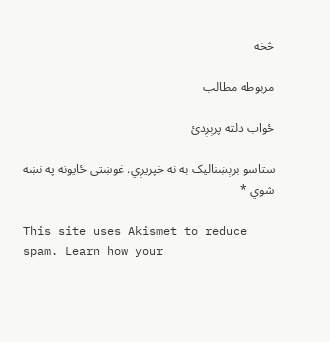څخه

مربوطه مطالب

ځواب دلته پرېږدئ

ستاسو برېښناليک به نه خپريږي. غوښتى ځایونه په نښه شوي *

This site uses Akismet to reduce spam. Learn how your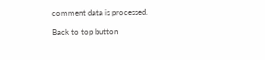comment data is processed.

Back to top button